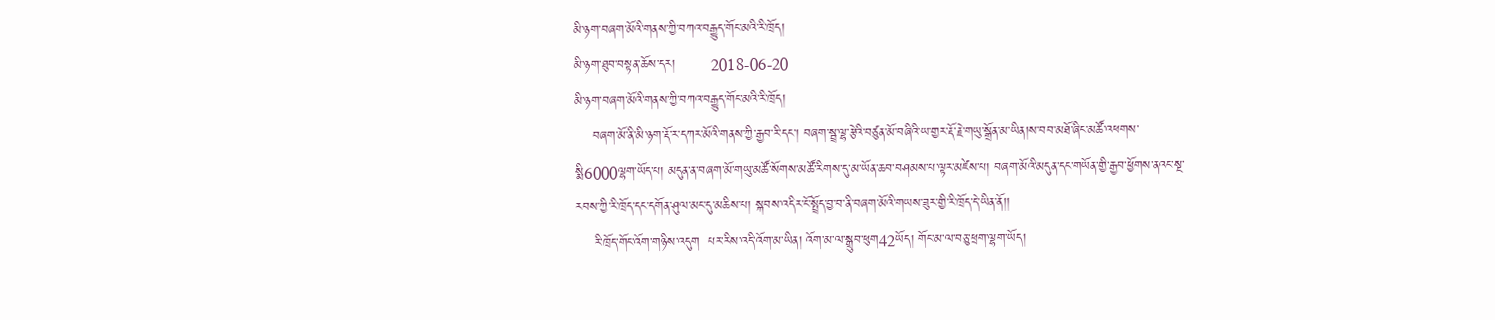མི་ཉག་བཞག་མོའི་གནས་ཀྱི་བཀའ་བརྒྱུད་གོང་མའི་རི་ཁྲོད།
མི་ཉག་ཐུབ་བསྟན་ཆོས་དར།        2018-06-20
མི་ཉག་བཞག་མོའི་གནས་ཀྱི་བཀའ་བརྒྱུད་གོང་མའི་རི་ཁྲོད།
    བཞག་མོ་ནི་མི་ཉག་རྡོ་ར་དཀར་མོའི་གནས་ཀྱི་རྒྱབ་རི་དང་། བཞག་སྦྲ་ལྷ་རྩེའི་བཙུན་མོ་བཞིའི་ཡ་གྱར་རྡོ་རྗེ་གཡུ་སྒྲོན་མ་ཡིན།ས་བབ་མཐོ་ཞིང་མཚོ་འཕགས་སྨི6000ལྷག་ཡོད་པ། མདུན་ན་བཞག་མོ་གཡུ་མཚོ་སོགས་མཚོ་རིགས་དུ་མ་ཡོན་ཆབ་བཤམས་པ་ལྟར་མཛེས་པ། བཞག་མོའི་མདུན་དང་གཡོན་གྱི་རྒྱབ་ཕྱོགས་ནའང་སྔ་རབས་ཀྱི་རི་ཁྲོད་དང་དགོན་ཤུལ་མང་དུ་མཆིས་པ། སྐབས་འདིར་ངོ་སྤྲོད་བྱ་བ་ནི་བཞག་མོའི་གཡས་ཟུར་གྱི་རི་ཁྲོད་དེ་ཡིན་ནོ།།
    རི་ཁྲོད་གོང་འོག་གཉིས་འདུག  པར་རིས་འདི་འོག་མ་ཡིན། འོག་མ་ལ་སྒྲུབ་ཕུག42ཡོད། གོང་མ་ལ་བཅུ་ཕྲག་ལྷག་ཡོད།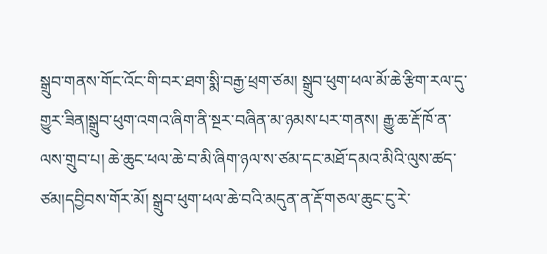སྒྲུབ་གནས་གོང་འོང་གི་བར་ཐག་སྨི་བརྒྱ་ཕྲག་ཙམ། སྒྲུབ་ཕུག་ཕལ་མོ་ཆེ་རྩིག་རལ་དུ་གྱུར་ཟིན།སྒྲུབ་ཕུག་འགའ་ཞིག་ནི་སྔར་བཞིན་མ་ཉམས་པར་གནས། རྒྱུ་ཆ་རྡོ་ཁོ་ན་ལས་གྲུབ་པ། ཆེ་ཆུང་ཕལ་ཆེ་བ་མི་ཞིག་ཉལ་ས་ཙམ་དང་མཐོ་དམའ་མིའི་ལུས་ཚད་ཙམ།དབྱིབས་གོར་མོ། སྒྲུབ་ཕུག་ཕལ་ཆེ་བའི་མདུན་ན་རྡོ་གཅལ་ཆུང་ངུ་རེ་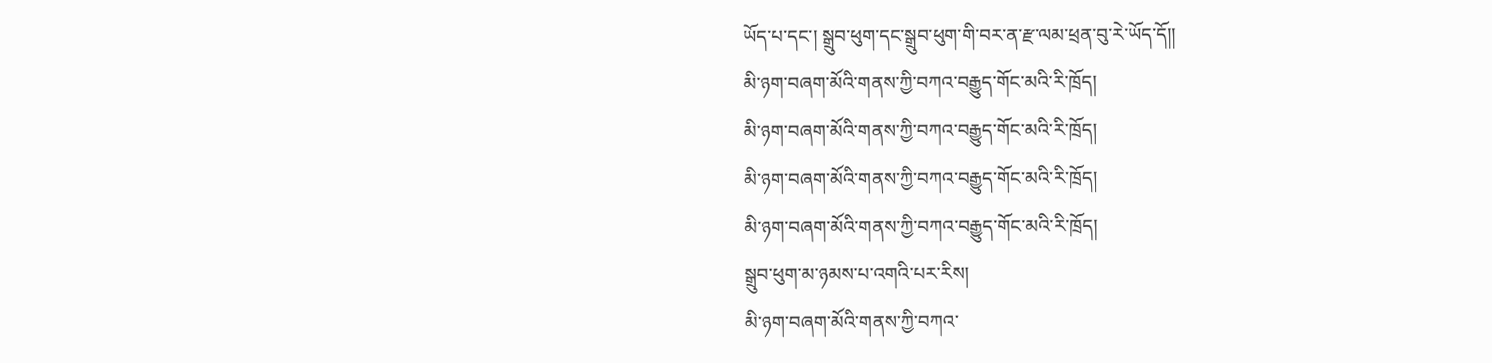ཡོད་པ་དང་། སྒྲུབ་ཕུག་དང་སྒྲུབ་ཕུག་གི་བར་ན་རྫ་ལམ་ཕྲན་བུ་རེ་ཡོད་དོ།།
མི་ཉག་བཞག་མོའི་གནས་ཀྱི་བཀའ་བརྒྱུད་གོང་མའི་རི་ཁྲོད།
མི་ཉག་བཞག་མོའི་གནས་ཀྱི་བཀའ་བརྒྱུད་གོང་མའི་རི་ཁྲོད།
མི་ཉག་བཞག་མོའི་གནས་ཀྱི་བཀའ་བརྒྱུད་གོང་མའི་རི་ཁྲོད།
མི་ཉག་བཞག་མོའི་གནས་ཀྱི་བཀའ་བརྒྱུད་གོང་མའི་རི་ཁྲོད།
སྒྲུབ་ཕུག་མ་ཉམས་པ་འགའི་པར་རིས།
མི་ཉག་བཞག་མོའི་གནས་ཀྱི་བཀའ་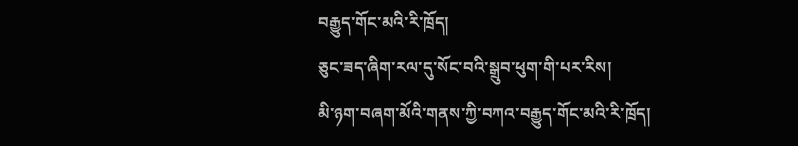བརྒྱུད་གོང་མའི་རི་ཁྲོད།
ཅུང་ཟད་ཞིག་རལ་དུ་སོང་བའི་སྒྲུབ་ཕུག་གི་པར་རིས།
མི་ཉག་བཞག་མོའི་གནས་ཀྱི་བཀའ་བརྒྱུད་གོང་མའི་རི་ཁྲོད།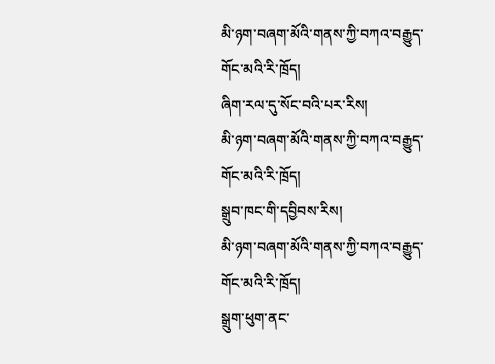མི་ཉག་བཞག་མོའི་གནས་ཀྱི་བཀའ་བརྒྱུད་གོང་མའི་རི་ཁྲོད།
ཞིག་རལ་དུ་སོང་བའི་པར་རིས།
མི་ཉག་བཞག་མོའི་གནས་ཀྱི་བཀའ་བརྒྱུད་གོང་མའི་རི་ཁྲོད།
སྒྲུབ་ཁང་གི་དབྱིབས་རིས།
མི་ཉག་བཞག་མོའི་གནས་ཀྱི་བཀའ་བརྒྱུད་གོང་མའི་རི་ཁྲོད།
སྒྲུག་ཕུག་ནང་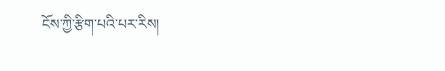ངོས་ཀྱི་རྩིག་པའི་པར་རིས།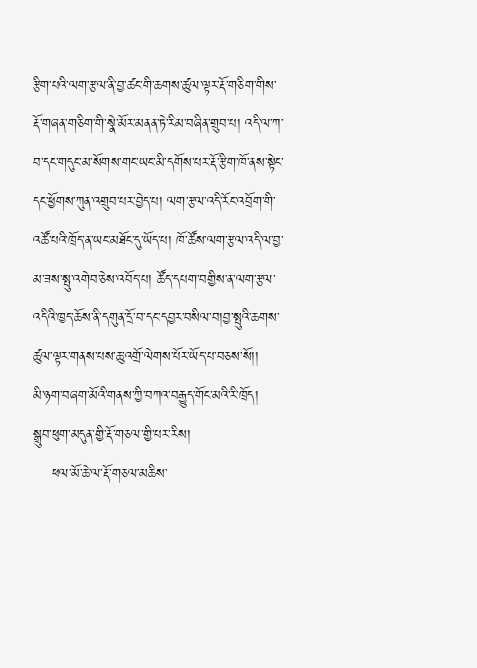རྩིག་པའི་ལག་རྩལ་ནི་བྱ་ཚང་གི་ཆགས་ཚུལ་ལྟར་རྡོ་གཅིག་གིས་རྡོ་གཞན་གཅིག་གི་སྣེ་མོར་མནན་ཏེ་རིམ་བཞིན་གྲུབ་པ། འདི་ལ་ཀ་བ་དང་གདུང་མ་སོགས་གང་ཡང་མི་དགོས་པར་རྡོ་རྩིག་ཁོ་ནས་སྟེང་དང་ཕྱོགས་ཀུན་འགྲུབ་པར་བྱེད་པ། ལག་རྩལ་འདི་རོང་འབྲོག་གི་འཚོ་པའི་ཁྲོད་ན་ཡང་མཐོང་དུ་ཡོད་པ། ཁོ་ཚོས་ལག་རྩལ་འདི་ལ་བྱ་མ་ཟས་སྤུ་འགེབ་ཅེས་འབོད་པ། ཚོད་དཔག་བགྱིས་ན་ལག་རྩལ་འདིའི་ཁྱད་ཆོས་ནི་དགུན་དྲོ་བ་དང་དབྱར་བསིལ་བ།བྱ་སྤུའི་ཆགས་ཚུལ་ལྟར་གནས་པས་ཆུ་འགྲོ་ལེགས་པོར་ཡོད་པ་བཅས་སོ།།
མི་ཉག་བཞག་མོའི་གནས་ཀྱི་བཀའ་བརྒྱུད་གོང་མའི་རི་ཁྲོད།
སྒྲུབ་ཕུག་མདུན་གྱི་རྡོ་གཅལ་གྱི་པར་རིས།
    ཕལ་མོ་ཆེ་ལ་རྡོ་གཅལ་མཆིས་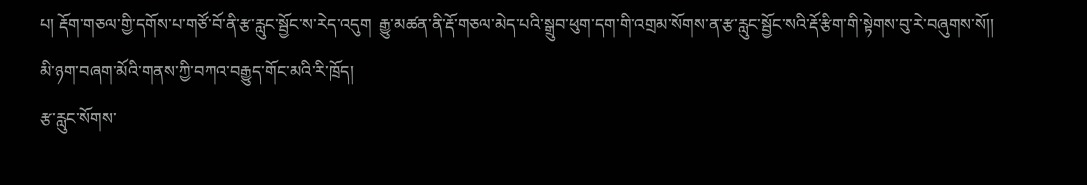པ། རྡོག་གཅལ་གྱི་དགོས་པ་གཙོ་བོ་ནི་རྩ་རླུང་སྦྱོང་ས་རེད་འདུག  རྒྱུ་མཚན་ནི་རྡོ་གཅལ་མེད་པའི་སྒྲུབ་ཕུག་དག་གི་འགྲམ་སོགས་ན་རྩ་རླུང་སྦྱོང་སའི་རྡོ་རྩིག་གི་སྟེགས་བུ་རེ་བཞུགས་སོ།།
མི་ཉག་བཞག་མོའི་གནས་ཀྱི་བཀའ་བརྒྱུད་གོང་མའི་རི་ཁྲོད།
རྩ་རླུང་སོགས་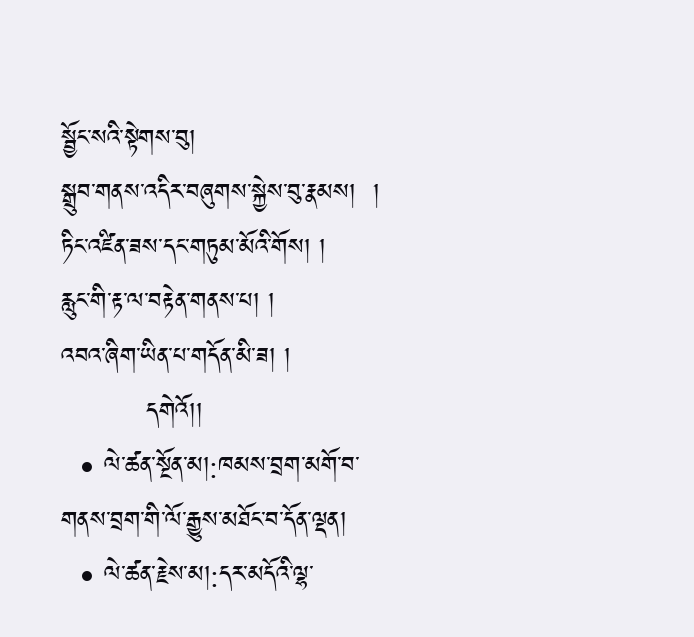སྦྱོང་སའི་སྟེགས་བུ།
སྒྲུབ་གནས་འདིར་བཞུགས་སྐྱེས་བུ་རྣམས།  །
ཏིང་འཛིན་ཟས་དང་གཏུམ་མོའི་གོས། །
རླུང་གི་རྟ་ལ་བརྟེན་གནས་པ། །
འབའ་ཞིག་ཡིན་པ་གདོན་མི་ཟ། །
          དགེའོ།།
  • ལེ་ཚན་སྔོན་མ།:ཁམས་བྲག་མགོ་བ་གནས་བྲག་གི་ལོ་རྒྱུས་མཐོང་བ་དོན་ལྡན།
  • ལེ་ཚན་རྗེས་མ།:དར་མདོའི་ལྷ་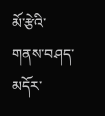མོ་རྩེའི་གནས་བཤད་མདོར་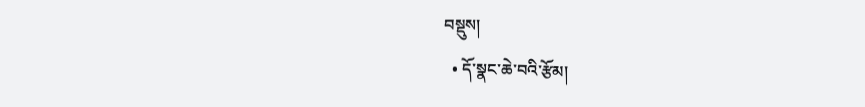བསྡུས།
  • དོ་སྣང་ཆེ་བའི་རྩོམ།